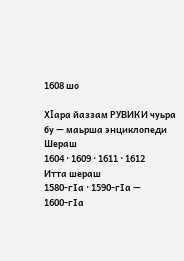1608 шо

Хӏара йаззам РУВИКИ чуьра бу — маьрша энциклопеди
Шераш
1604 · 1609 · 1611 · 1612
Итта шераш
1580‑гӀа · 1590‑гӀа — 1600‑гӀа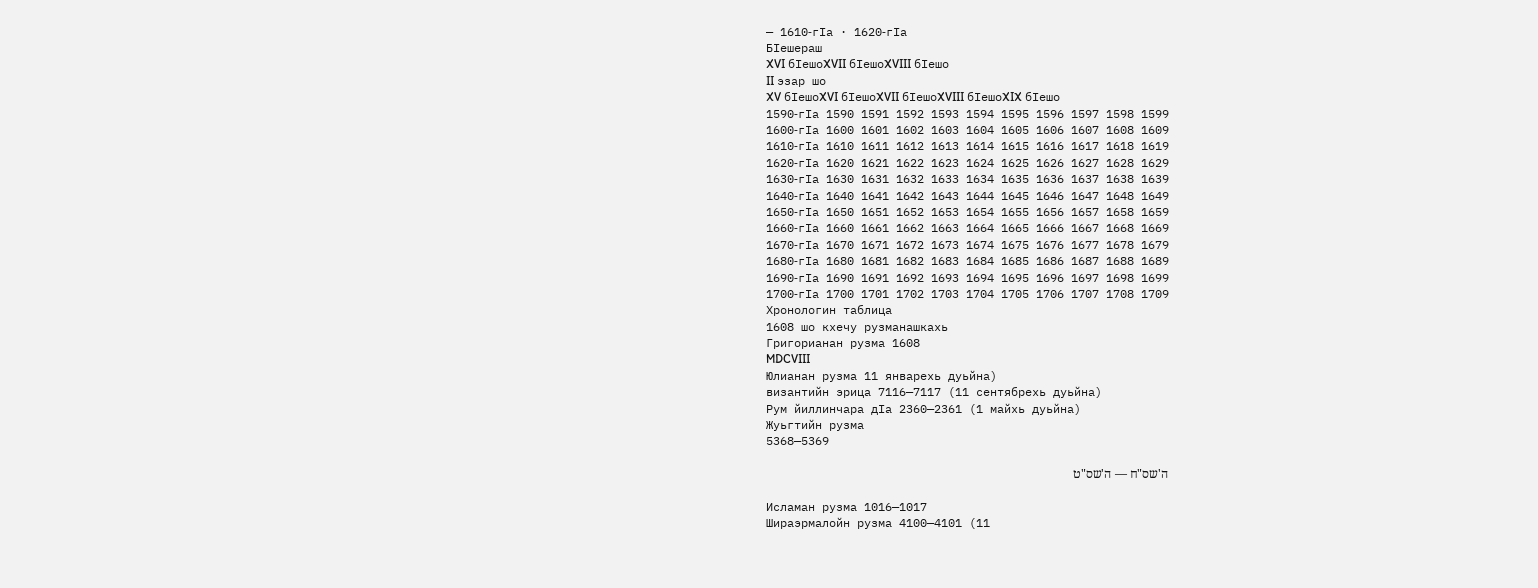— 1610‑гӀа · 1620‑гӀа
БӀешераш
XVI бӀешоXVII бӀешоXVIII бӀешо
II эзар шо
XV бӀешоXVI бӀешоXVII бӀешоXVIII бӀешоXIX бӀешо
1590‑гӀа 1590 1591 1592 1593 1594 1595 1596 1597 1598 1599
1600‑гӀа 1600 1601 1602 1603 1604 1605 1606 1607 1608 1609
1610‑гӀа 1610 1611 1612 1613 1614 1615 1616 1617 1618 1619
1620‑гӀа 1620 1621 1622 1623 1624 1625 1626 1627 1628 1629
1630‑гӀа 1630 1631 1632 1633 1634 1635 1636 1637 1638 1639
1640‑гӀа 1640 1641 1642 1643 1644 1645 1646 1647 1648 1649
1650‑гӀа 1650 1651 1652 1653 1654 1655 1656 1657 1658 1659
1660‑гӀа 1660 1661 1662 1663 1664 1665 1666 1667 1668 1669
1670‑гӀа 1670 1671 1672 1673 1674 1675 1676 1677 1678 1679
1680‑гӀа 1680 1681 1682 1683 1684 1685 1686 1687 1688 1689
1690‑гӀа 1690 1691 1692 1693 1694 1695 1696 1697 1698 1699
1700‑гӀа 1700 1701 1702 1703 1704 1705 1706 1707 1708 1709
Хронологин таблица
1608 шо кхечу рузманашкахь
Григорианан рузма 1608
MDCVIII
Юлианан рузма 11 январехь дуьйна)
византийн эрица 7116—7117 (11 сентябрехь дуьйна)
Рум йиллинчара дӀа 2360—2361 (1 майхь дуьйна)
Жуьгтийн рузма
5368—5369

ה'שס"ח — ה'שס"ט

Исламан рузма 1016—1017
Шираэрмалойн рузма 4100—4101 (11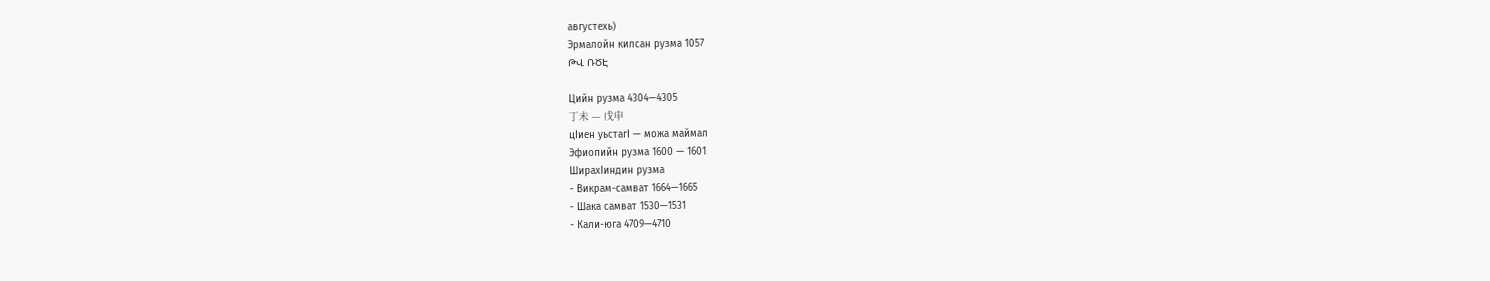августехь)
Эрмалойн килсан рузма 1057
ԹՎ ՌԾԷ

Цийн рузма 4304—4305
丁未 — 戊申
цӀиен уьстагӀ — можа маймал
Эфиопийн рузма 1600 — 1601
ШирахӀиндин рузма
- Викрам-самват 1664—1665
- Шака самват 1530—1531
- Кали-юга 4709—4710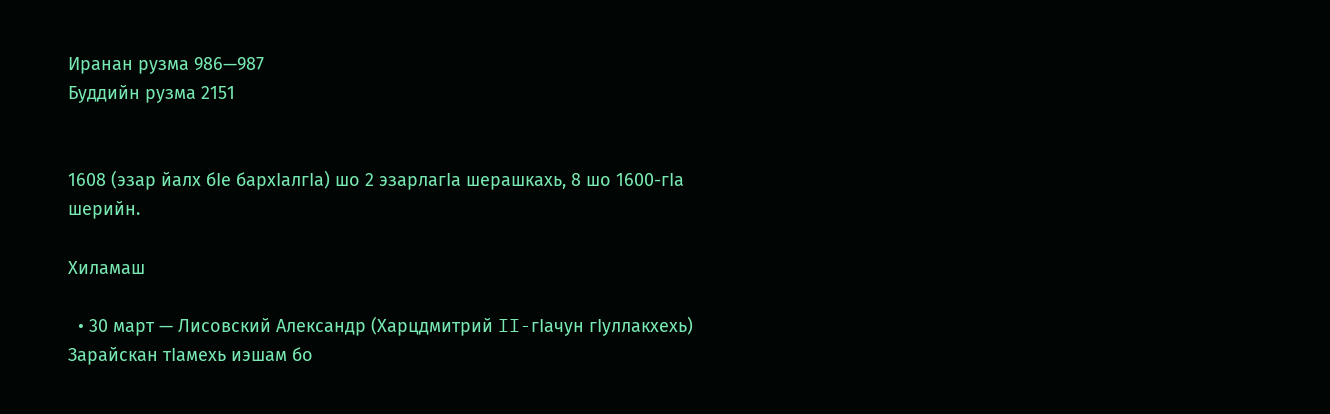Иранан рузма 986—987
Буддийн рузма 2151


1608 (эзар йалх бӀе бархӀалгӀа) шо 2 эзарлагӀа шерашкахь, 8 шо 1600-гӀа шерийн.

Хиламаш

  • 30 март — Лисовский Александр (Харцдмитрий II-гӀачун гӀуллакхехь) Зарайскан тӀамехь иэшам бо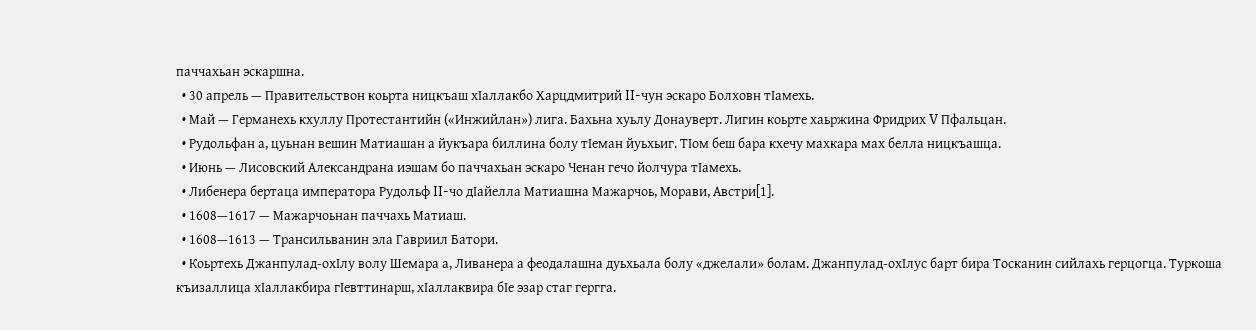паччахьан эскаршна.
  • 30 апрель — Правительствон коьрта ницкъаш хӀаллакбо Харцдмитрий II-чун эскаро Болховн тӀамехь.
  • Май — Германехь кхуллу Протестантийн («Инжийлан») лига. Бахьна хуьлу Донауверт. Лигин коьрте хаьржина Фридрих V Пфальцан.
  • Рудольфан а, цуьнан вешин Матиашан а йукъара биллина болу тӀеман йуьхьиг. ТӀом беш бара кхечу махкара мах белла ницкъашца.
  • Июнь — Лисовский Александрана иэшам бо паччахьан эскаро Ченан гечо йолчура тӀамехь.
  • Либенера бертаца императора Рудольф II-чо дӀайелла Матиашна Мажарчоь, Морави, Австри[1].
  • 1608—1617 — Мажарчоьнан паччахь Матиаш.
  • 1608—1613 — Трансильванин эла Гавриил Батори.
  • Коьртехь Джанпулад-охӀлу волу Шемара а, Ливанера а феодалашна дуьхьала болу «джелали» болам. Джанпулад-охӀлус барт бира Тосканин сийлахь герцогца. Туркоша къизаллица хӀаллакбира гӀевттинарш, хӀаллаквира бӀе эзар стаг гергга.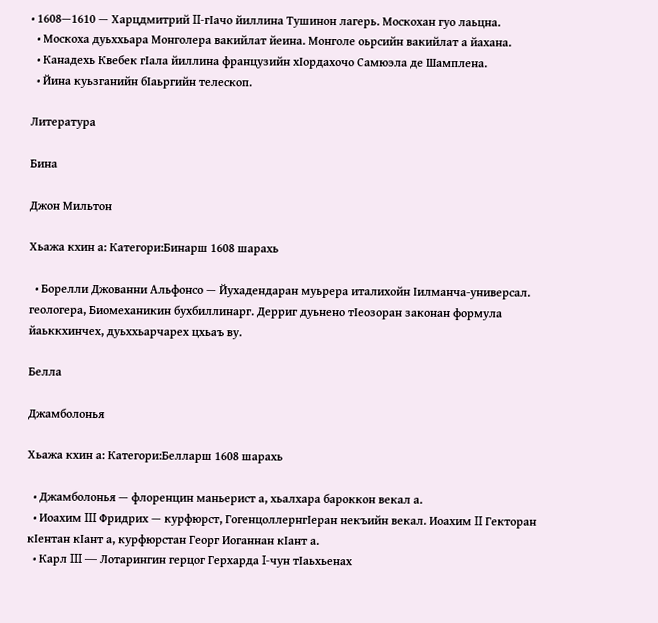• 1608—1610 — Харцдмитрий II-гӀачо йиллина Тушинон лагерь. Москохан гуо лаьцна.
  • Москоха дуьххьара Монголера вакийлат йеина. Монголе оьрсийн вакийлат а йахана.
  • Канадехь Квебек гӀала йиллина французийн хӀордахочо Самюэла де Шамплена.
  • Йина куьзганийн бӀаьргийн телескоп.

Литература

Бина

Джон Мильтон

Хьажа кхин а: Категори:Бинарш 1608 шарахь

  • Борелли Джованни Альфонсо — Йухадендаран муьрера италихойн Ӏилманча-универсал. геологера, Биомеханикин бухбиллинарг. Дерриг дуьнено тӀеозоран законан формула йаьккхинчех, дуьххьарчарех цхьаъ ву.

Белла

Джамболонья

Хьажа кхин а: Категори:Белларш 1608 шарахь

  • Джамболонья — флоренцин маньерист а, хьалхара бароккон векал а.
  • Иоахим III Фридрих — курфюрст, ГогенцоллернгӀеран некъийн векал. Иоахим II Гекторан кӀентан кӀант а, курфюрстан Георг Иоганнан кӀант а.
  • Карл III — Лотарингин герцог Герхарда I-чун тӀаьхьенах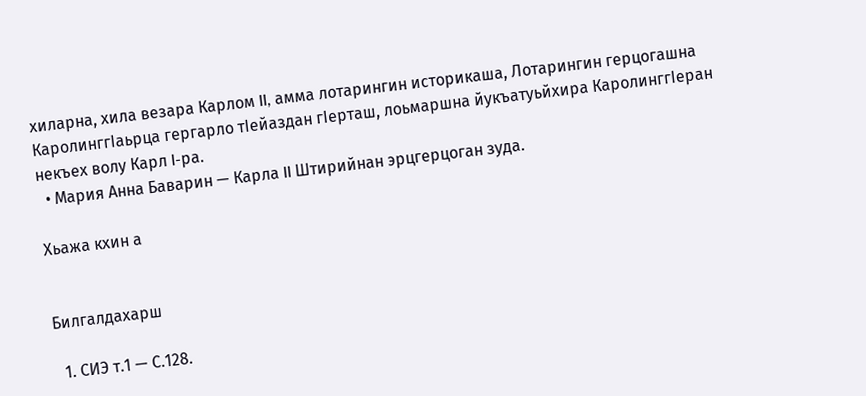хиларна, хила везара Карлом II, амма лотарингин историкаша, Лотарингин герцогашна КаролинггӀаьрца гергарло тӀейаздан гӀерташ, лоьмаршна йукъатуьйхира КаролинггӀеран некъех волу Карл I-ра.
  • Мария Анна Баварин — Карла II Штирийнан эрцгерцоган зуда.

Хьажа кхин а


Билгалдахарш

  1. СИЭ т.1 — С.128.